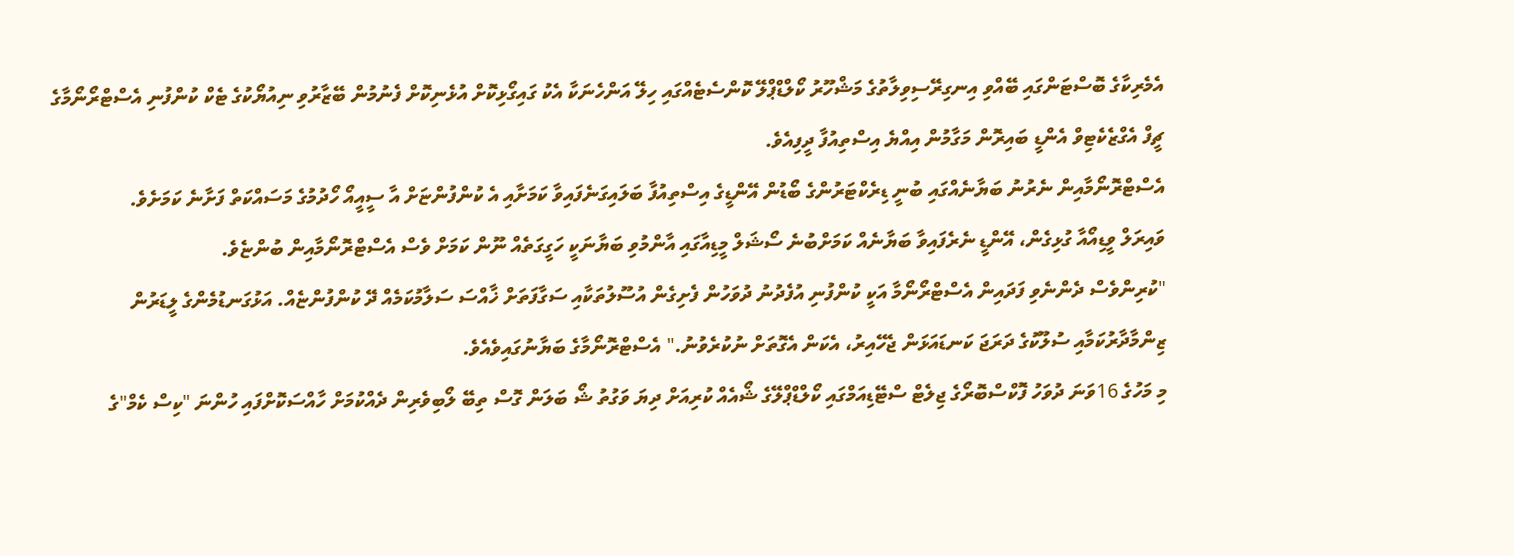އެމެރިކާގެ ބޮސްޓަންގައި ބޭއްވި އިނގިރޭސިވިލާތުގެ މަޝްހޫރު ކޯލްޑްޕްލޭ ކޮންސެޓެއްގައި ހިލޭ އަންހެނަކާ އެކު ގައިގޯޅިކޮށް އުޅެނިކޮށް ފެނުމުން ބޭޒާރުވި ނިއުޔޯކުގެ ޓެކް ކުންފުނި އެސްޓްރޯނޯމާގެ ޗީފް އެގްޒެކެޓިވް އެންޑީ ބައިރޮން މަގާމުން އިއްޔެ އިސްތިއުފާ ދީފިއެވެ.
އެސްޓްރޮނޯމާއިން ނެރުނު ބަޔާނެއްގައި ބުނީ ޑިރެކްޓަރުންގެ ބޯޑުން އޭންޑީގެ އިސްތިއުފާ ބަލައިގަނެފައިވާ ކަމަށާއި އެ ކުންފުންޏަށް އާ ސީއީއޯ ހޯދުމުގެ މަސައްކަތް ފަށާނެ ކަމަށެވެ.
ވައިރަލް ވީޑިއޯއާ ގުޅިގެން، އޭންޑީ ނެރެފައިވާ ބަޔާނެއް ކަމަށްބުނެ ސޯޝަލް މީޑިއާގައި އާންމުވި ބަޔާނަކީ ހަގީގަތެއް ނޫން ކަމަށް ވެސް އެސްޓްރޮނޯމާއިން ބުންޏެވެ.
"ކުރިންވެސް ދެންނެވި ފަދައިން އެސްޓްރޯނޯމާ އަކީ ކުންފުނި އުފެދުނު ދުވަހުން ފެށިގެން އުސޫލުތަކާއި ސަގާފަތަށް ޚާއްސަ ސަލާމުކަމެއް ދޭ ކުންފުންޏެއް. އަޅުގަނޑުމެންގެ ލީޑަރުން ޒިންމާދާރުކަމާއި ސުލޫކުގެ ދަރަޖަ ކަނޑައަޅަން ޖެހޭއިރު، އެކަން އެގޮތަށް ނުކުރެވުނު." އެސްޓްރޮނޯމާގެ ބަޔާނުގައިވެއެވެ.
މި މަހުގެ 16ވަނަ ދުވަހު ފޮކްސްބޮރޯގެ ޖިލެޓް ސްޓޭޑިއަމްގައި ކޯލްޑްޕްލޭގެ ޝޯއެއް ކުރިއަށް ދިޔަ ވަގުތު ޝޯ ބަލަން ގޮސް ތިބޭ ލޯބިވެރިން ދެއްކުމަށް ހާއްސަކޮށްފައި ހުންނަ "ކިސް ކެމް"ގެ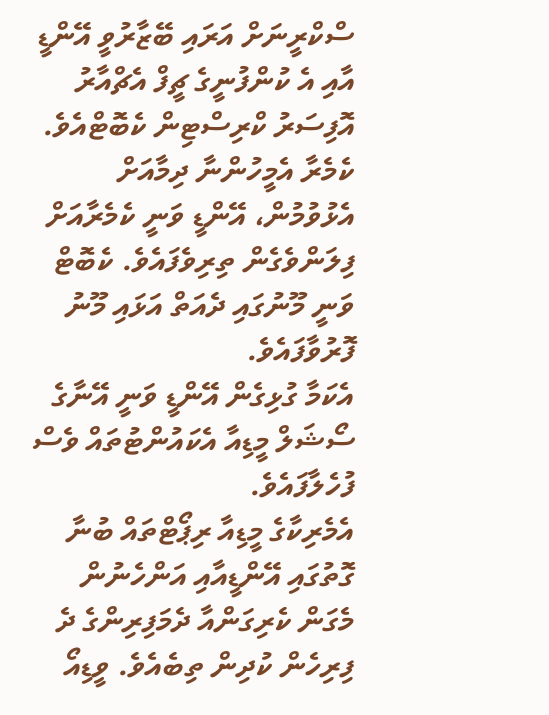ސްކްރީނަށް އަރައި ބޭޒާރުވީ އޭންޑީ އާއި އެ ކުންފުނީގެ ޗީފް އެޗްއާރު އޮފިސަރު ކްރިސްޓިން ކެބޮޓްއެވެ.
ކެމެރާ އެމީހުންނާ ދިމާއަށް އެޅުވުމުން، އޭންޑީ ވަނީ ކެމެރާއަށް ފިލަންވެގެން ތިރިވެފައެވެ. ކެބޮޓް ވަނީ މޫނުގައި ދެއަތް އަޅައި މޫނު ފޮރުވާފައެވެ.
އެކަމާ ގުޅިގެން އޭންޑީ ވަނީ އޭނާގެ ސޯޝަލް މީޑިއާ އެކައުންޓުތައް ވެސް ފުހެލާފައެވެ.
އެމެރިކާގެ މީޑިއާ ރިޕޯޓްތައް ބުނާ ގޮތުގައި އޭންޑީއާއި އަންހެނުން މެގަން ކެރިގަންއާ ދެމަފިރިންގެ ދެ ފިރިހެން ކުދިން ތިބެއެވެ. ވީޑިއޯ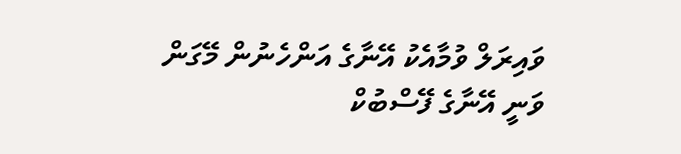ވައިރަލް ވުމާއެކު އޭނާގެ އަންހެނުން މޭގަން ވަނީ އޭނާގެ ފޭސްބުކް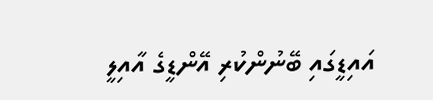އައިޑީގައި ބޭނުންކުރި އޭންޑީގެ އާއިލީ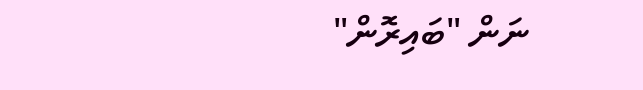ނަން "ބައިރޮން"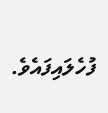ފުހެލައިފައެވެ.